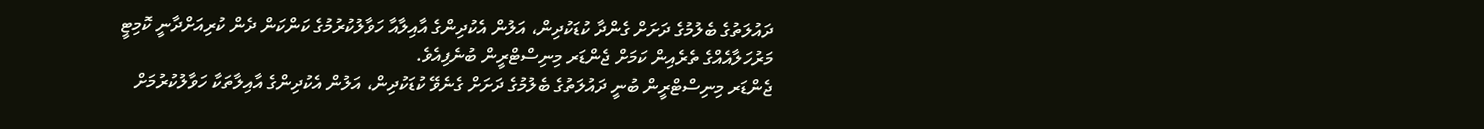ދައުލަތުގެ ބެލުމުގެ ދަށަށް ގެންދާ ކުޑަކުދިން، އަލުން އެކުދިންގެ އާއިލާއާ ހަވާލުކުރުމުގެ ކަންކަން ދެން ކުރިއަށްދާނީ ކޮމިޓީ މަރުހަލާއެއްގެ ތެރެއިން ކަމަށް ޖެންޑަރ މިނިސްޓްރީން ބުނެފިއެވެ.
ޖެންޑަރ މިނިސްޓްރީން ބުނީ ދައުލަތުގެ ބެލުމުގެ ދަށަށް ގެނެވޭ ކުޑަކުދިން، އަލުން އެކުދިންގެ އާއިލާތަކާ ހަވާލުކުރުމަށް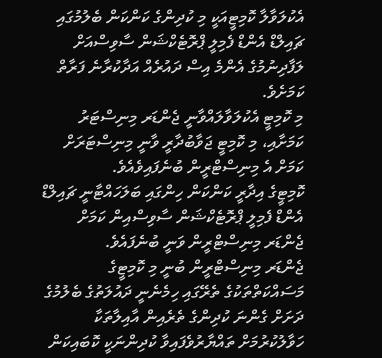އެކުލަވާލާ ކޮމިޓީއަކީ މި ކުދިންގެ ކަންކަން ބެލުމުގައި ޗައިލްޑް އެންޑް ފެމިލީ ޕްރޮޓެކްޝަން ސާވިސްއަށް ލަފާދިނުމުގެ އެންމެ އިސް ދައުރެއް އަދާކުރާނެ ފަރާތް ކަމަށެވެ.
މި ކޮމިޓީ އެކުލަވާލައްވާނީ ޖެންޑަރ މިނިސްޓަރު ކަމަށާއި، މި ކޮމިޓީ ޖަވާބުދާރީ ވާނީ މިނިސްޓަރަށް ކަމަށް އެ މިނިސްޓްރީން ބުނެފައިވެއެވެ.
ކޮމިޓީގެ އިދާރީ ކަންކަން ހިންގައި ބަލަހައްޓާނީ ޗައިލްޑް އެންޑް ފެމިލީ ޕްރޮޓެކްޝަން ސާވިސްއިން ކަމަށް ޖެންޑަރ މިނިސްޓްރީން ވަނީ ބުނެފައެވެ.
ޖެންޑަރ މިނިސްޓްރީން ބުނީ މި ކޮމިޓީގެ މަސައްކަތްތަކުގެ ތެރޭގައި ހިމެނެނީ ދައުލަތުގެ ބެލުމުގެ ދަށަށް ގެންނަ ކުދިންގެ ތެރެއިން އާއިލާތަކާ ހަވާލުކުރުމަށް ތައްޔާރުވެފައިވާ ކުދިންނަކީ ކޮބައިކަން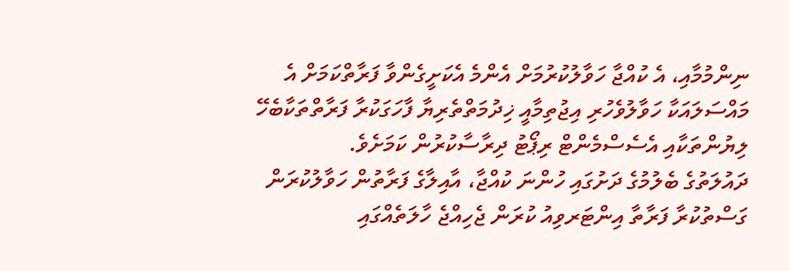ނިންމުމާއި، އެ ކުއްޖާ ހަވާލުކުރުމަށް އެންމެ އެކަށީގެންވާ ފަރާތްކަމަށް އެ މައްސަލައަކާ ހަވާލުވެހުރި އިޖުތިމާއީ ޚިދުމަތްތެރިޔާ ފާހަގަކުރާ ފަރާތްތަކާބެހޭ ލިޔުންތަކާއި އެސެސްމެންޓް ރިޕޯޓު ދިރާސާކުރުން ކަމަށެވެ.
ދައުލަތުގެ ބެލުމުގެ ދަށުގައި ހުންނަ ކުއްޖާ، އާއިލާގެ ފަރާތުން ހަވާލުކުރަން ގަސްތުކުރާ ފަރާތާ އިންޓަރވިއު ކުރަން ޖެހިއްޖެ ހާލަތެއްގައި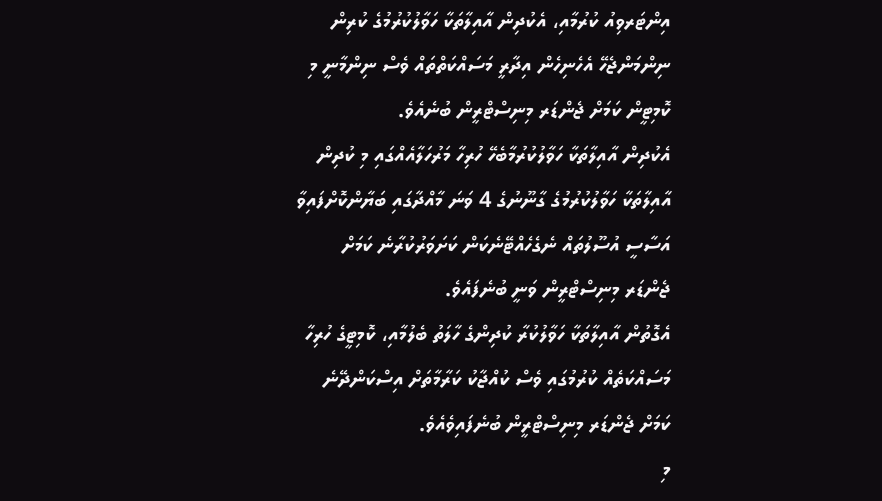އިންޓަރވިއު ކުރުމާއި، އެކުދިން އާއިލާތަކާ ހަވާލުކުރުމުގެ ކުރިން ނިންމަންޖެހޭ އެހެނިހެން އިދާރީ މަސައްކަތްތައް ވެސް ނިންމާނީ މި ކޮމިޓީން ކަމަށް ޖެންޑަރ މިނިސްޓްރީން ބުނެއެވެ.
އެކުދިން އާއިލާތަކާ ހަވާލުކުރުމާބެހޭ ހުރިހާ މަރުހަލާއެއްގައި މި ކުދިން އާއިލާތަކާ ހަވާލުކުރުމުގެ ގާނޫނުގެ 4 ވަނަ މާއްދާގައި ބަޔާންކޮށްފައިވާ އަސާސީ އުސޫލުތައް ނެގެހެއްޓޭނެކަން ކަށަވަރުކުރާނެ ކަމަށް ޖެންޑަރ މިނިސްޓްރީން ވަނީ ބުނެފައެވެ.
އެގޮތުން އާއިލާތަކާ ހަވާލުކުރާ ކުދިންގެ ހާލަތު ބެލުމާއި، ކޮމިޓީގެ ހުރިހާ މަސައްކަތެއް ކުރުމުގައި ވެސް ކުއްޖާކު ކަރާމާތަށް އިސްކަންދޭނެ ކަމަށް ޖެންޑަރ މިނިސްޓްރީން ބުނެފައިވެއެވެ.
މި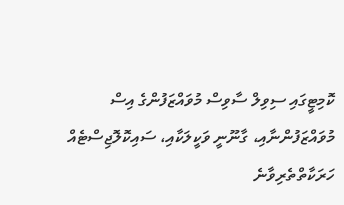ކޮމިޓީގައި ސިވިލް ސާވިސް މުވައްޒަފުންގެ އިސް މުވައްޒަފުންނާއި، ގާނޫނީ ވަކީލަކާއި، ސައިކޮލޮޖިސްޓެއް ހަރަކާތްތެރިވާނެ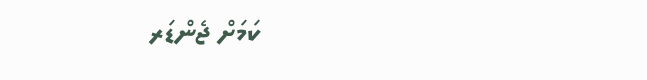ކަމަށް ޖެންޑަރ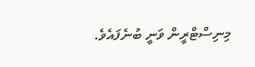މިނިސްޓްރީން ވަނީ ބުނެފައެވެ.